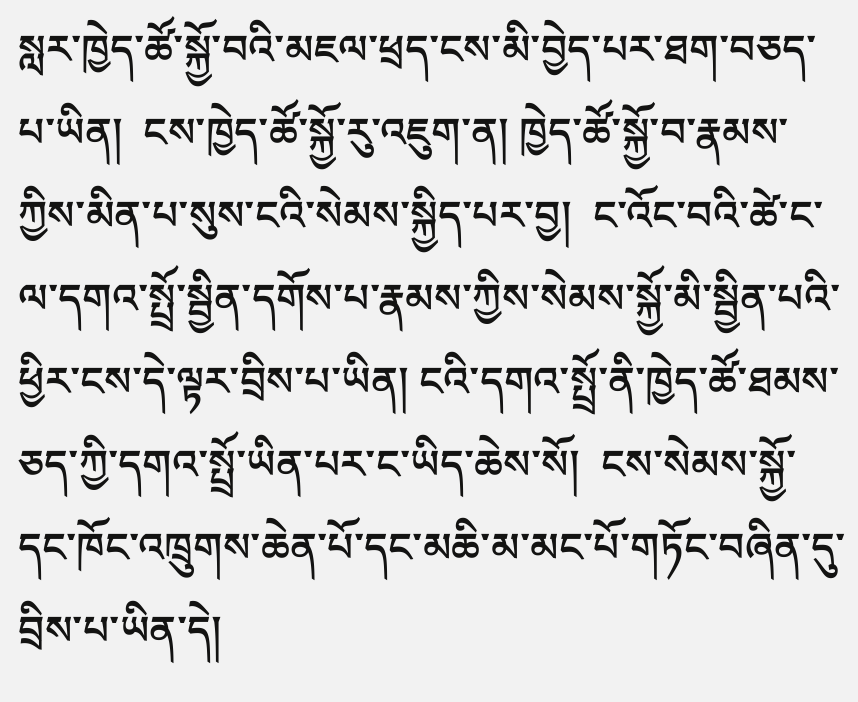སླར་ཁྱེད་ཚོ་སྐྱོ་བའི་མཇལ་ཕྲད་ངས་མི་བྱེད་པར་ཐག་བཅད་པ་ཡིན།  ངས་ཁྱེད་ཚོ་སྐྱོ་རུ་འཇུག་ན། ཁྱེད་ཚོ་སྐྱོ་བ་རྣམས་ཀྱིས་མིན་པ་སུས་ངའི་སེམས་སྐྱིད་པར་བྱ།  ང་འོང་བའི་ཚེ་ང་ལ་དགའ་སྤྲོ་སྦྱིན་དགོས་པ་རྣམས་ཀྱིས་སེམས་སྐྱོ་མི་སྦྱིན་པའི་ཕྱིར་ངས་དེ་ལྟར་བྲིས་པ་ཡིན། ངའི་དགའ་སྤྲོ་ནི་ཁྱེད་ཚོ་ཐམས་ཅད་ཀྱི་དགའ་སྤྲོ་ཡིན་པར་ང་ཡིད་ཆེས་སོ།  ངས་སེམས་སྐྱོ་དང་ཁོང་འཁྲུགས་ཆེན་པོ་དང་མཆི་མ་མང་པོ་གཏོང་བཞིན་དུ་བྲིས་པ་ཡིན་དེ།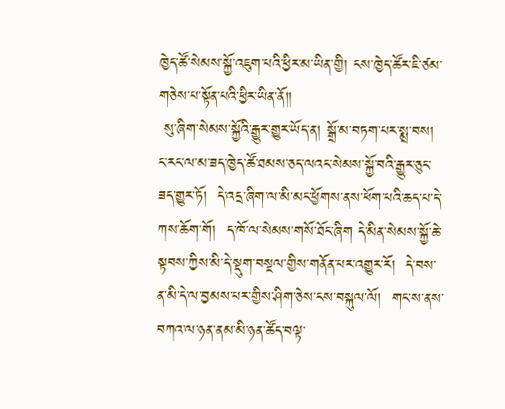ཁྱེད་ཚོ་སེམས་སྐྱོ་འཇུག་པའི་ཕྱིར་མ་ཡིན་གྱི། ངས་ཁྱེད་ཚོར་ཇི་ཙམ་གཅེས་པ་སྟོན་པའི་ཕྱིར་ཡིན་ནོ༎
 སུ་ཞིག་སེམས་སྐྱོའི་རྒྱུར་གྱུར་ཡོད་ན། སྒྲོ་མ་བཏག་པར་སྨྲ་བས། ང་རང་ལ་མ་ཟད་ཁྱེད་ཚོ་ཐམས་ཅད་ལའང་སེམས་སྐྱོ་བའི་རྒྱུར་ཅུང་ཟད་གྱུར་ཏོ།  དེ་འདྲ་ཞིག་ལ་མི་མང་ཕྱོགས་ནས་ཕོག་པའི་ཆད་པ་དེ་ཀས་ཆོག་གོ།  ད་ཁོ་ལ་སེམས་གསོ་ཐོང་ཞིག དེ་མིན་སེམས་སྐྱོ་ཆེ་སྟབས་ཀྱིས་མི་དེ་སྡུག་བསྔལ་གྱིས་གནོན་པར་འགྱུར་རོ།  དེ་བས་ན་མི་དེ་ལ་བྱམས་པར་གྱིས་ཤིག་ཅེས་ངས་བསྐུལ་ལོ།  གང་ས་ནས་བཀའ་ལ་ཉན་ནམ་མི་ཉན་ཚོད་བལྟ་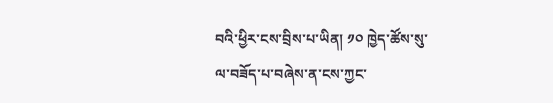བའི་ཕྱིར་ངས་བྲིས་པ་ཡིན། ༡༠ ཁྱེད་ཚོས་སུ་ལ་བཟོད་པ་བཞེས་ན་ངས་ཀྱང་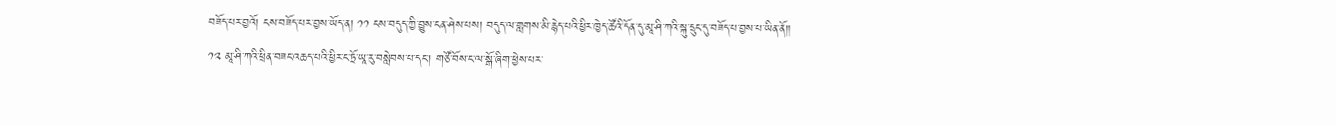བཟོད་པར་བྱའོ། ངས་བཟོད་པར་བྱས་ཡོད་ན། ༡༡ ངས་བདུད་ཀྱི་བྱུས་ངན་ཤེས་པས། བདུད་ལ་གླགས་མི་རྙེད་པའི་ཕྱིར་ཁྱེད་ཚོའི་དོན་དུ་མཱ་ཤི་ཀའི་སྐུ་དྲུང་དུ་བཟོད་པ་བྱས་པ་ཡིན་ནོ༎
༡༢ མཱ་ཤི་ཀའི་ཕྲིན་བཟང་འཆད་པའི་ཕྱིར་ང་ཏྲོ་ཡཱ་རུ་བསླེབས་པ་དང་། གཙོ་བོས་ང་ལ་སྒོ་ཞིག་ཕྱེས་པར་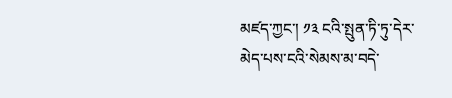མཛད་ཀྱང་། ༡༣ ངའི་སྤུན་ཏི་ཏུ་དེར་མེད་པས་ངའི་སེམས་མ་བདེ་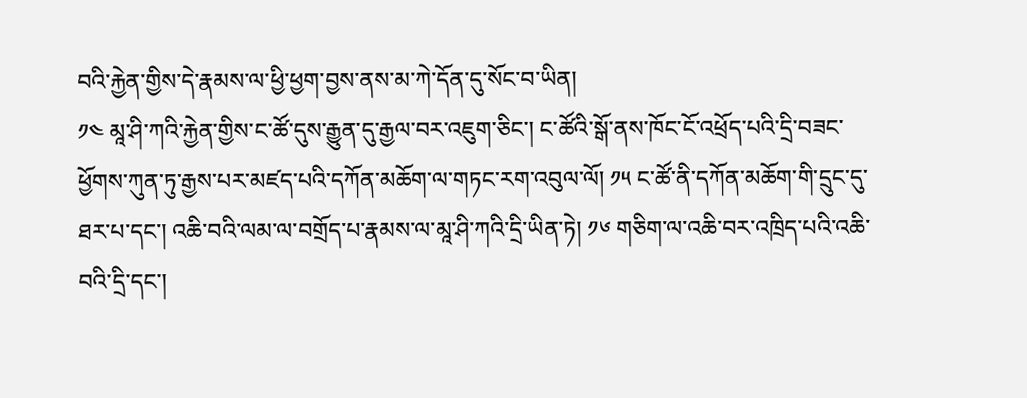བའི་རྐྱེན་གྱིས་དེ་རྣམས་ལ་ཕྱི་ཕྱག་བྱས་ནས་མ་ཀེ་དོན་དུ་སོང་བ་ཡིན།
༡༤ མཱ་ཤི་ཀའི་རྐྱེན་གྱིས་ང་ཚོ་དུས་རྒྱུན་དུ་རྒྱལ་བར་འཇུག་ཅིང་། ང་ཚོའི་སྒོ་ནས་ཁོང་ངོ་འཕྲོད་པའི་དྲི་བཟང་ཕྱོགས་ཀུན་ཏུ་རྒྱས་པར་མཛད་པའི་དཀོན་མཆོག་ལ་གཏང་རག་འབུལ་ལོ། ༡༥ ང་ཚོ་ནི་དཀོན་མཆོག་གི་དྲུང་དུ་ཐར་པ་དང་། འཆི་བའི་ལམ་ལ་བགྲོད་པ་རྣམས་ལ་མཱ་ཤི་ཀའི་དྲི་ཡིན་ཏེ། ༡༦ གཅིག་ལ་འཆི་བར་འཁྲིད་པའི་འཆི་བའི་དྲི་དང་།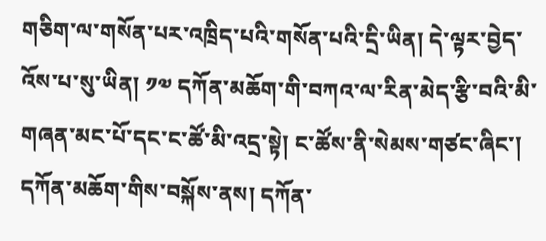གཅིག་ལ་གསོན་པར་འཁྲིད་པའི་གསོན་པའི་དྲི་ཡིན། དེ་ལྟར་བྱེད་འོས་པ་སུ་ཡིན། ༡༧ དཀོན་མཆོག་གི་བཀའ་ལ་རིན་མེད་རྩི་བའི་མི་གཞན་མང་པོ་དང་ང་ཚོ་མི་འདྲ་སྟེ། ང་ཚོས་ནི་སེམས་གཙང་ཞིང་། དཀོན་མཆོག་གིས་བསྐོས་ནས། དཀོན་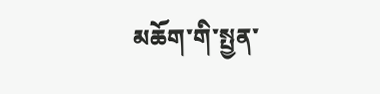མཆོག་གི་སྤྱན་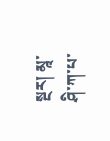སྔར། མཱ་ཤི་ཀ་པ་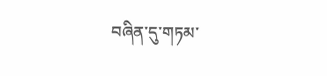བཞིན་དུ་གཏམ་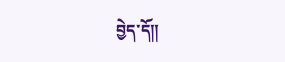བྱེད་དོ༎